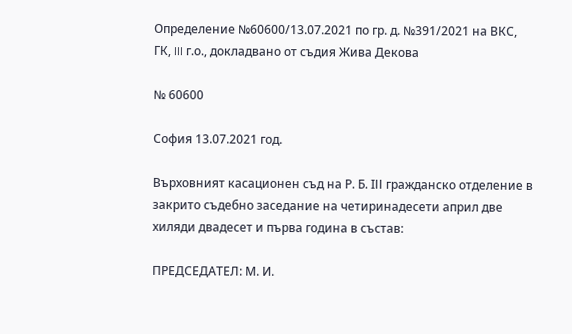Определение №60600/13.07.2021 по гр. д. №391/2021 на ВКС, ГК, III г.о., докладвано от съдия Жива Декова

№ 60600

София 13.07.2021 год.

Върховният касационен съд на Р. Б. IІІ гражданско отделение в закрито съдебно заседание на четиринадесети април две хиляди двадесет и първа година в състав:

ПРЕДСЕДАТЕЛ: М. И.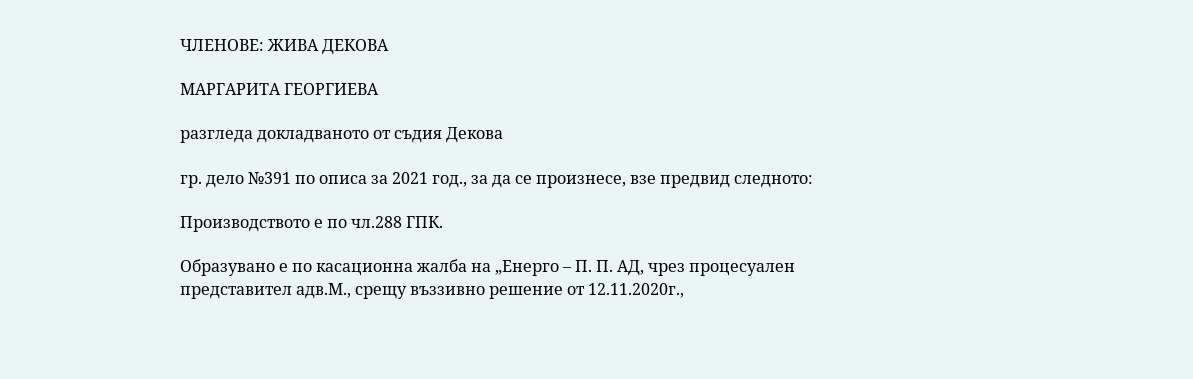ЧЛЕНОВЕ: ЖИВА ДЕКОВА

МАРГАРИТА ГЕОРГИЕВА

разгледа докладваното от съдия Декова

гр. дело №391 по описа за 2021 год., за да се произнесе, взе предвид следното:

Производството е по чл.288 ГПК.

Образувано е по касационна жалба на „Енерго – П. П. АД, чрез процесуален представител адв.М., срещу въззивно решение от 12.11.2020г.,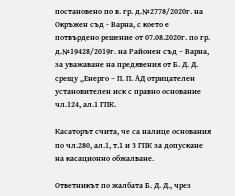постановено по в. гр. д.№2778/2020г. на Окръжен съд - Варна, с което е потвърдено решение от 07.08.2020г. по гр. д.№19428/2019г. на Районен съд – Варна, за уважаване на предявения от Б. Д. Д. срещу „Енерго – П. П. АД отрицателен установителен иск с правно основание чл.124, ал.1 ГПК.

Касаторът счита, че са налице основания по чл.280, ал.1, т.1 и 3 ГПК за допускане на касационно обжалване.

Ответникът по жалбата Б. Д. Д., чрез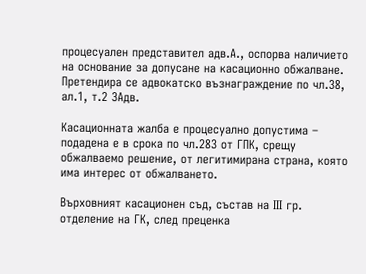процесуален представител адв.А., оспорва наличието на основание за допусане на касационно обжалване. Претендира се адвокатско възнаграждение по чл.38, ал.1, т.2 ЗАдв.

Касационната жалба е процесуално допустима – подадена е в срока по чл.283 от ГПК, срещу обжалваемо решение, от легитимирана страна, която има интерес от обжалването.

Върховният касационен съд, състав на ІІІ гр. отделение на ГК, след преценка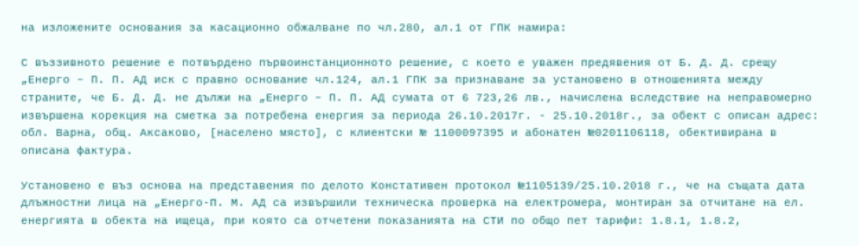на изложените основания за касационно обжалване по чл.280, ал.1 от ГПК намира:

С въззивното решение е потвърдено първоинстанционното решение, с което е уважен предявения от Б. Д. Д. срещу „Енерго – П. П. АД иск с правно основание чл.124, ал.1 ГПК за признаване за установено в отношенията между страните, че Б. Д. Д. не дължи на „Енерго – П. П. АД сумата от 6 723,26 лв., начислена вследствие на неправомерно извършена корекция на сметка за потребена енергия за периода 26.10.2017г. - 25.10.2018г., за обект с описан адрес: обл. Варна, общ. Аксаково, [населено място], с клиентски № 1100097395 и абонатен №0201106118, обективирана в описана фактура.

Установено е въз основа на представения по делото Констативен протокол №1105139/25.10.2018 г., че на същата дата длъжностни лица на „Енерго-П. М. АД са извършили техническа проверка на електромера, монтиран за отчитане на ел. енергията в обекта на ищеца, при която са отчетени показанията на СТИ по общо пет тарифи: 1.8.1, 1.8.2,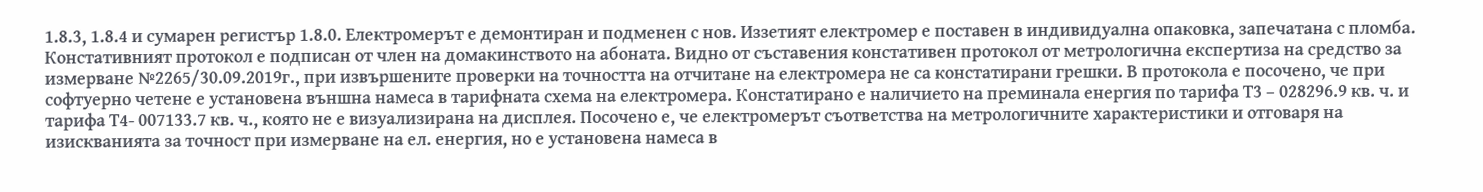1.8.3, 1.8.4 и сумарен регистър 1.8.0. Електромерът е демонтиран и подменен с нов. Иззетият електромер е поставен в индивидуална опаковка, запечатана с пломба. Констативният протокол е подписан от член на домакинството на абоната. Видно от съставения констативен протокол от метрологична експертиза на средство за измерване №2265/30.09.2019г., при извършените проверки на точността на отчитане на електромера не са констатирани грешки. В протокола е посочено, че при софтуерно четене е установена външна намеса в тарифната схема на електромера. Констатирано е наличието на преминала енергия по тарифа Т3 – 028296.9 кв. ч. и тарифа Т4- 007133.7 кв. ч., която не е визуализирана на дисплея. Посочено е, че електромерът съответства на метрологичните характеристики и отговаря на изискванията за точност при измерване на ел. енергия, но е установена намеса в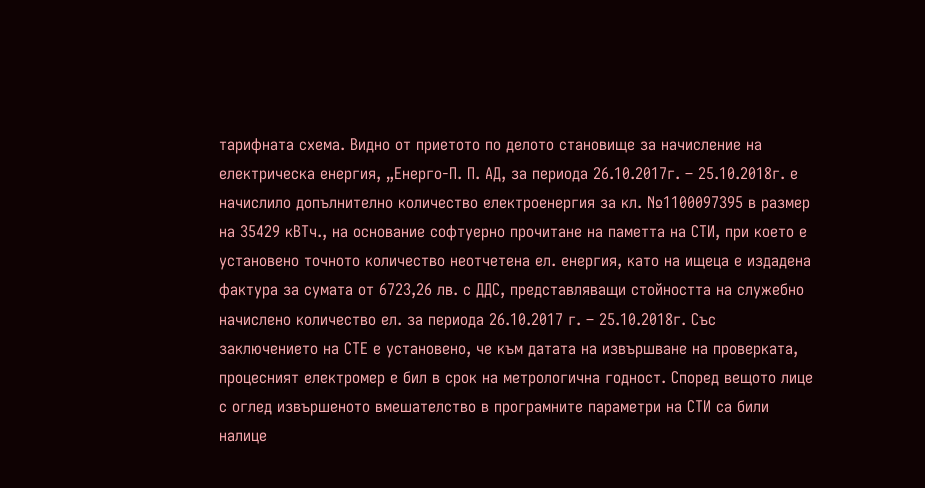тарифната схема. Видно от приетото по делото становище за начисление на електрическа енергия, „Енерго-П. П. АД, за периода 26.10.2017г. – 25.10.2018г. е начислило допълнително количество електроенергия за кл. №1100097395 в размер на 35429 кВТч., на основание софтуерно прочитане на паметта на СТИ, при което е установено точното количество неотчетена ел. енергия, като на ищеца е издадена фактура за сумата от 6723,26 лв. с ДДС, представляващи стойността на служебно начислено количество ел. за периода 26.10.2017 г. – 25.10.2018г. Със заключението на СТЕ е установено, че към датата на извършване на проверката, процесният електромер е бил в срок на метрологична годност. Според вещото лице с оглед извършеното вмешателство в програмните параметри на СТИ са били налице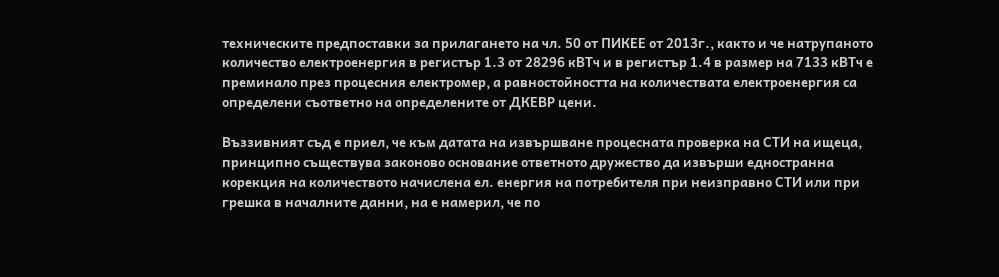техническите предпоставки за прилагането на чл. 50 от ПИКЕЕ от 2013г., както и че натрупаното количество електроенергия в регистър 1.3 от 28296 кВТч и в регистър 1.4 в размер на 7133 кВТч е преминало през процесния електромер, а равностойността на количествата електроенергия са определени съответно на определените от ДКЕВР цени.

Въззивният съд е приел, че към датата на извършване процесната проверка на СТИ на ищеца, принципно съществува законово основание ответното дружество да извърши едностранна корекция на количеството начислена ел. енергия на потребителя при неизправно СТИ или при грешка в началните данни, на е намерил, че по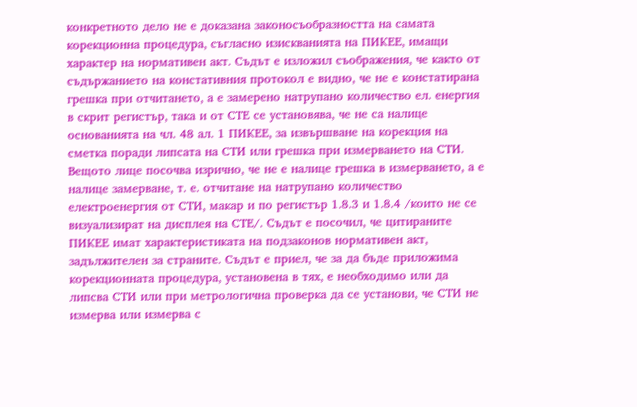конкретното дело не е доказана законосъобразността на самата корекционна процедура, съгласно изискванията на ПИКЕЕ, имащи характер на нормативен акт. Съдът е изложил съображения, че както от съдържанието на констативния протокол е видно, че не е констатирана грешка при отчитането, а е замерено натрупано количество ел. енергия в скрит регистър, така и от СТЕ се установява, че не са налице основанията на чл. 48 ал. 1 ПИКЕЕ, за извършване на корекция на сметка поради липсата на СТИ или грешка при измерването на СТИ. Вещото лице посочва изрично, че не е налице грешка в измерването, а е налице замерване, т. е. отчитане на натрупано количество електроенергия от СТИ, макар и по регистър 1.8.3 и 1.8.4 /които не се визуализират на дисплея на СТЕ/. Съдът е посочил, че цитираните ПИКЕЕ имат характеристиката на подзаконов нормативен акт, задължителен за страните. Съдът е приел, че за да бъде приложима корекционната процедура, установена в тях, е необходимо или да липсва СТИ или при метрологична проверка да се установи, че СТИ не измерва или измерва с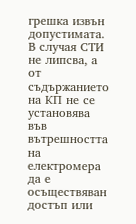грешка извън допустимата. В случая СТИ не липсва, а от съдържанието на КП не се установява във вътрешността на електромера да е осъществяван достъп или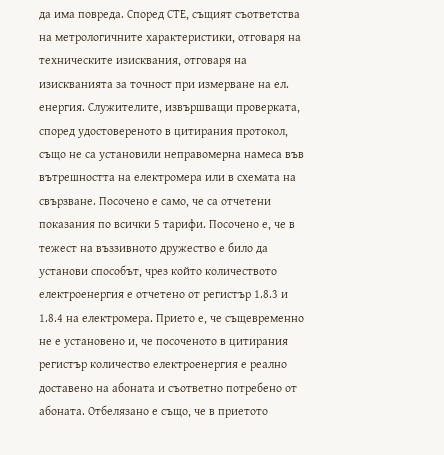да има повреда. Според СТЕ, същият съответства на метрологичните характеристики, отговаря на техническите изисквания, отговаря на изискванията за точност при измерване на ел. енергия. Служителите, извършващи проверката, според удостовереното в цитирания протокол, също не са установили неправомерна намеса във вътрешността на електромера или в схемата на свързване. Посочено е само, че са отчетени показания по всички 5 тарифи. Посочено е, че в тежест на въззивното дружество е било да установи способът, чрез който количеството електроенергия е отчетено от регистър 1.8.3 и 1.8.4 на електромера. Прието е, че същевременно не е установено и, че посоченото в цитирания регистър количество електроенергия е реално доставено на абоната и съответно потребено от абоната. Отбелязано е също, че в приетото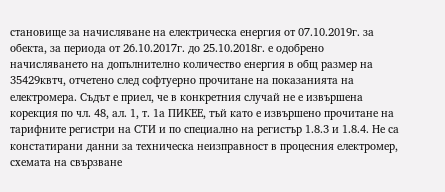становище за начисляване на електрическа енергия от 07.10.2019г. за обекта, за периода от 26.10.2017г. до 25.10.2018г. е одобрено начисляването на допълнително количество енергия в общ размер на 35429квтч, отчетено след софтуерно прочитане на показанията на електромера. Съдът е приел, че в конкретния случай не е извършена корекция по чл. 48, ал. 1, т. 1а ПИКЕЕ, тъй като е извършено прочитане на тарифните регистри на СТИ и по специално на регистър 1.8.3 и 1.8.4. Не са констатирани данни за техническа неизправност в процесния електромер, схемата на свързване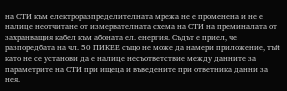на СТИ към електроразпределителната мрежа не е променена и не е налице неотчитане от измервателната схема на СТИ на преминалата от захранващия кабел към абоната ел. енергия. Съдът е приел, че разпоредбата на чл. 50 ПИКЕЕ също не може да намери приложение, тъй като не се установи да е налице несъответствие между данните за параметрите на СТИ при ищеца и въведените при ответника данни за нея.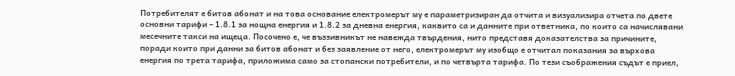Потребителят е битов абонат и на това основание електромерът му е параметризиран да отчита и визуализира отчета по двете основни тарифи – 1.8.1 за нощна енергия и 1.8.2 за дневна енергия, каквито са и данните при ответника, по които са начислявани месечните такси на ищеца. Посочено е, че въззивникът не навежда твърдения, нито представя доказателства за причините, поради които при данни за битов абонат и без заявление от него, електромерът му изобщо е отчитал показания за върхова енергия по трета тарифа, приложима само за стопански потребители, и по четвърта тарифа. По тези съображения съдът е приел,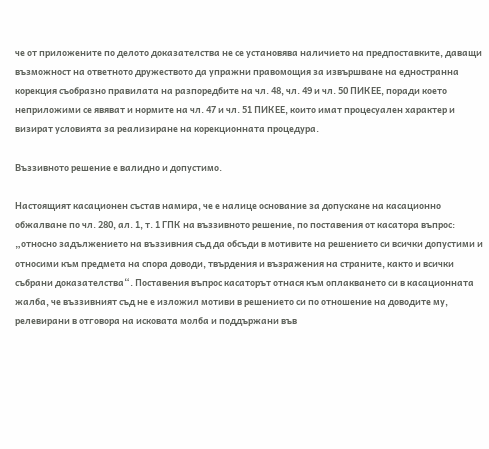че от приложените по делото доказателства не се установява наличието на предпоставките, даващи възможност на ответното дружеството да упражни правомощия за извършване на едностранна корекция съобразно правилата на разпоредбите на чл. 48, чл. 49 и чл. 50 ПИКЕЕ, поради което неприложими се явяват и нормите на чл. 47 и чл. 51 ПИКЕЕ, които имат процесуален характер и визират условията за реализиране на корекционната процедура.

Въззивното решение е валидно и допустимо.

Настоящият касационен състав намира, че е налице основание за допускане на касационно обжалване по чл. 280, ал. 1, т. 1 ГПК на въззивното решение, по поставения от касатора въпрос: „относно задължението на въззивния съд да обсъди в мотивите на решението си всички допустими и относими към предмета на спора доводи, твърдения и възражения на страните, както и всички събрани доказателства“. Поставения въпрос касаторът отнася към оплакването си в касационната жалба, че въззивният съд не е изложил мотиви в решението си по отношение на доводите му, релевирани в отговора на исковата молба и поддържани във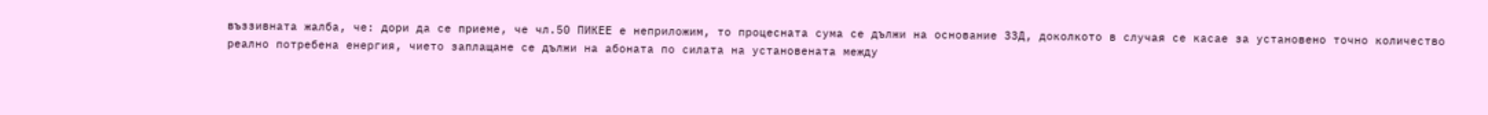въззивната жалба, че: дори да се приеме, че чл.50 ПИКЕЕ е неприложим, то процесната сума се дължи на основание ЗЗД, доколкото в случая се касае за установено точно количество реално потребена енергия, чието заплащане се дължи на абоната по силата на установената между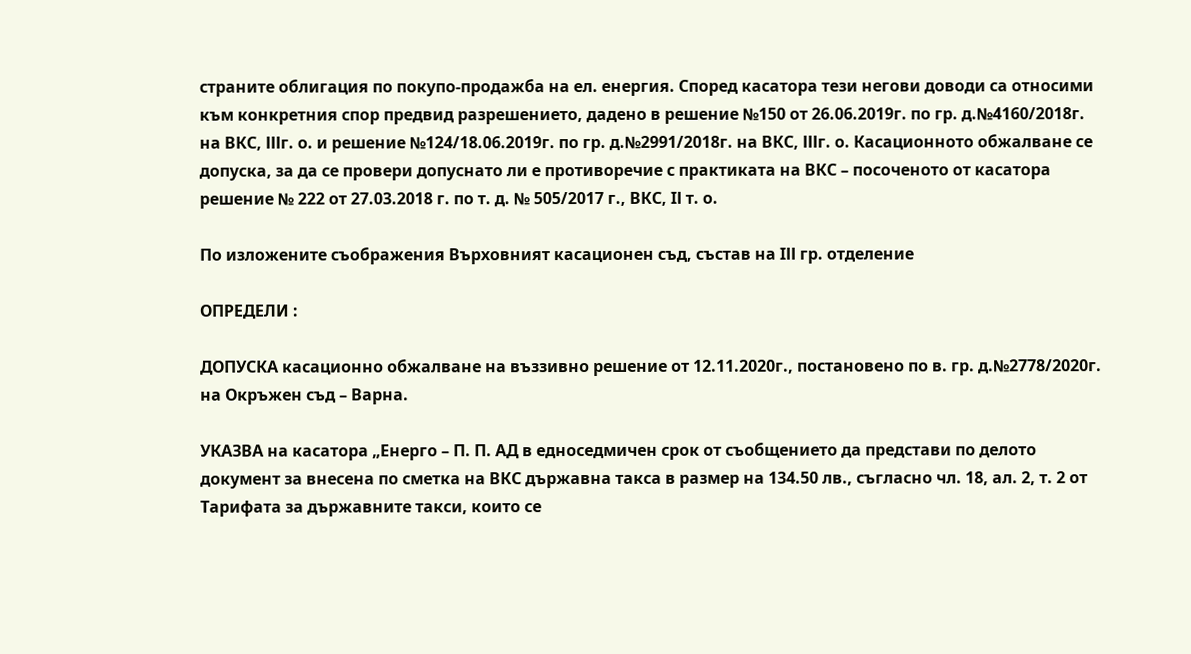страните облигация по покупо-продажба на ел. енергия. Според касатора тези негови доводи са относими към конкретния спор предвид разрешението, дадено в решение №150 от 26.06.2019г. по гр. д.№4160/2018г. на ВКС, ІІІг. о. и решение №124/18.06.2019г. по гр. д.№2991/2018г. на ВКС, ІІІг. о. Касационното обжалване се допуска, за да се провери допуснато ли е противоречие с практиката на ВКС – посоченото от касатора решение № 222 от 27.03.2018 г. по т. д. № 505/2017 г., ВКС, IІ т. о.

По изложените съображения Върховният касационен съд, състав на IІІ гр. отделение

ОПРЕДЕЛИ :

ДОПУСКА касационно обжалване на въззивно решение от 12.11.2020г., постановено по в. гр. д.№2778/2020г. на Окръжен съд – Варна.

УКАЗВА на касатора „Енерго – П. П. АД в едноседмичен срок от съобщението да представи по делото документ за внесена по сметка на ВКС държавна такса в размер на 134.50 лв., съгласно чл. 18, ал. 2, т. 2 от Тарифата за държавните такси, които се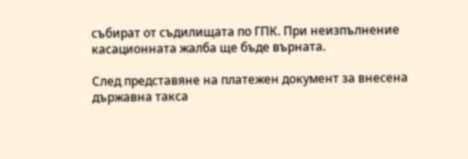събират от съдилищата по ГПК. При неизпълнение касационната жалба ще бъде върната.

След представяне на платежен документ за внесена държавна такса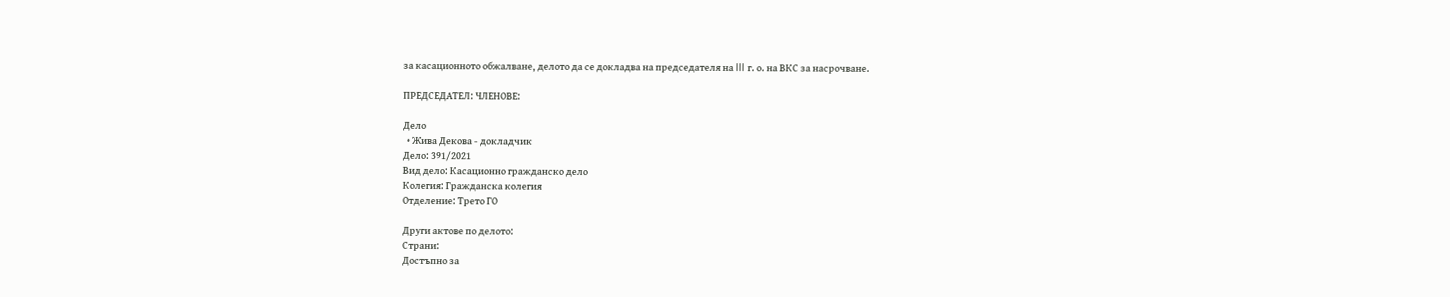за касационното обжалване, делото да се докладва на председателя на III г. о. на ВКС за насрочване.

ПРЕДСЕДАТЕЛ: ЧЛЕНОВЕ:

Дело
  • Жива Декова - докладчик
Дело: 391/2021
Вид дело: Касационно гражданско дело
Колегия: Гражданска колегия
Отделение: Трето ГО

Други актове по делото:
Страни:
Достъпно за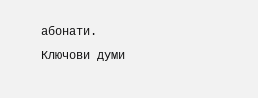абонати.
Ключови думи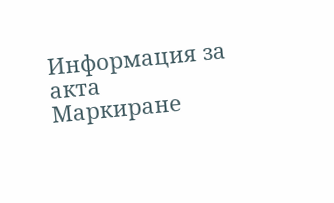Информация за акта
Маркиране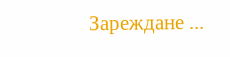Зареждане ...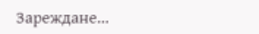Зареждане...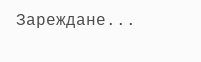Зареждане...